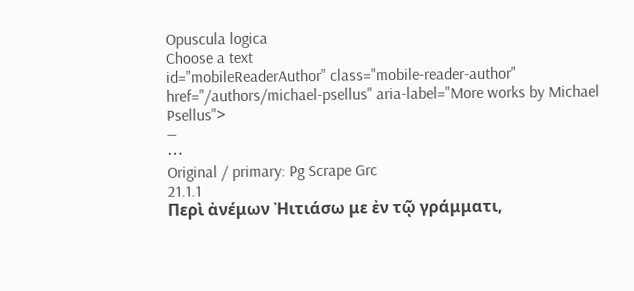Opuscula logica
Choose a text
id="mobileReaderAuthor" class="mobile-reader-author" href="/authors/michael-psellus" aria-label="More works by Michael Psellus">
—
⋯
Original / primary: Pg Scrape Grc
21.1.1
Περὶ ἀνέμων Ἠιτιάσω με ἐν τῷ γράμματι,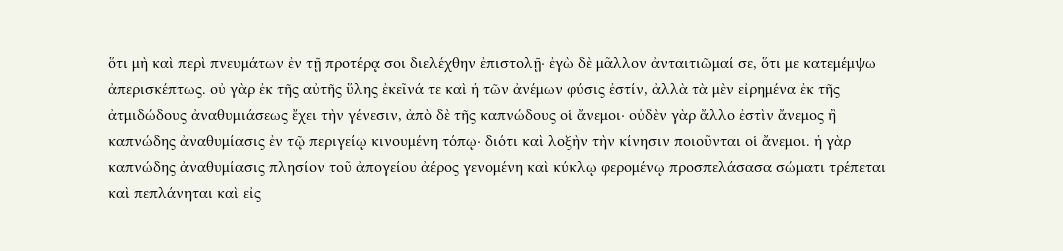ὅτι μὴ καὶ περὶ πνευμάτων ἐν τῇ προτέρᾳ σοι διελέχθην ἐπιστολῇ· ἐγὼ δὲ μᾶλλον ἀνταιτιῶμαί σε, ὅτι με κατεμέμψω ἀπερισκέπτως. οὐ γὰρ ἐκ τῆς αὐτῆς ὕλης ἐκεῖνά τε καὶ ἡ τῶν ἀνέμων φύσις ἐστίν, ἀλλὰ τὰ μὲν εἰρημένα ἐκ τῆς ἀτμιδώδους ἀναθυμιάσεως ἔχει τὴν γένεσιν, ἀπὸ δὲ τῆς καπνώδους οἱ ἄνεμοι· οὐδὲν γὰρ ἄλλο ἐστὶν ἄνεμος ἢ καπνώδης ἀναθυμίασις ἐν τῷ περιγείῳ κινουμένη τόπῳ· διότι καὶ λοξὴν τὴν κίνησιν ποιοῦνται οἱ ἄνεμοι. ἡ γὰρ καπνώδης ἀναθυμίασις πλησίον τοῦ ἀπογείου ἀέρος γενομένη καὶ κύκλῳ φερομένῳ προσπελάσασα σώματι τρέπεται καὶ πεπλάνηται καὶ εἰς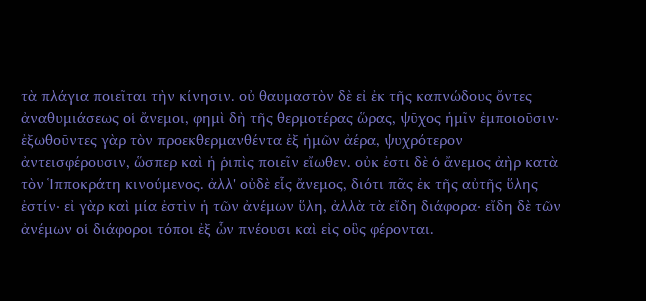τὰ πλάγια ποιεῖται τὴν κίνησιν. οὐ θαυμαστὸν δὲ εἰ ἐκ τῆς καπνώδους ὄντες ἀναθυμιάσεως οἱ ἄνεμοι, φημὶ δὴ τῆς θερμοτέρας ὥρας, ψῦχος ἡμῖν ἐμποιοῦσιν· ἐξωθοῦντες γὰρ τὸν προεκθερμανθέντα ἐξ ἡμῶν ἀέρα, ψυχρότερον ἀντεισφέρουσιν, ὥσπερ καὶ ἡ ῥιπὶς ποιεῖν εἴωθεν. οὐκ ἐστι δὲ ὁ ἄνεμος ἀὴρ κατὰ τὸν Ἱπποκράτη κινούμενος. ἀλλ' οὐδὲ εἷς ἄνεμος, διότι πᾶς ἐκ τῆς αὐτῆς ὕλης ἐστίν· εἰ γὰρ καὶ μία ἐστὶν ἡ τῶν ἀνέμων ὕλη, ἀλλὰ τὰ εἴδη διάφορα· εἴδη δὲ τῶν ἀνέμων οἱ διάφοροι τόποι ἐξ ὧν πνέουσι καὶ εἰς οὓς φέρονται.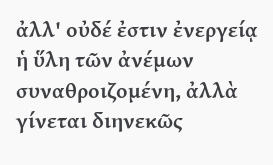ἀλλ' οὐδέ ἐστιν ἐνεργείᾳ ἡ ὕλη τῶν ἀνέμων συναθροιζομένη, ἀλλὰ γίνεται διηνεκῶς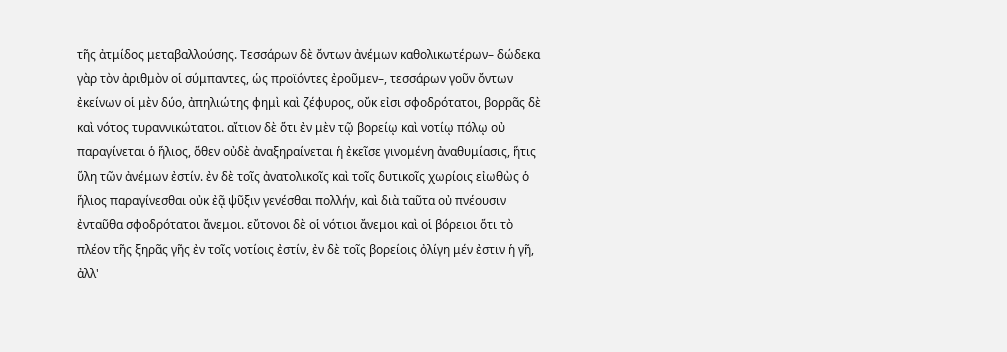τῆς ἀτμίδος μεταβαλλούσης. Τεσσάρων δὲ ὄντων ἀνέμων καθολικωτέρων– δώδεκα γὰρ τὸν ἀριθμὸν οἱ σύμπαντες, ὡς προϊόντες ἐροῦμεν–, τεσσάρων γοῦν ὄντων ἐκείνων οἱ μὲν δύο, ἀπηλιώτης φημὶ καὶ ζέφυρος, οὔκ εἰσι σφοδρότατοι, βορρᾶς δὲ καὶ νότος τυραννικώτατοι. αἴτιον δὲ ὅτι ἐν μὲν τῷ βορείῳ καὶ νοτίῳ πόλῳ οὐ παραγίνεται ὁ ἥλιος, ὅθεν οὐδὲ ἀναξηραίνεται ἡ ἐκεῖσε γινομένη ἀναθυμίασις, ἥτις ὕλη τῶν ἀνέμων ἐστίν. ἐν δὲ τοῖς ἀνατολικοῖς καὶ τοῖς δυτικοῖς χωρίοις εἰωθὼς ὁ ἥλιος παραγίνεσθαι οὐκ ἐᾷ ψῦξιν γενέσθαι πολλήν, καὶ διὰ ταῦτα οὐ πνέουσιν ἐνταῦθα σφοδρότατοι ἄνεμοι. εὔτονοι δὲ οἱ νότιοι ἄνεμοι καὶ οἱ βόρειοι ὅτι τὸ πλέον τῆς ξηρᾶς γῆς ἐν τοῖς νοτίοις ἐστίν, ἐν δὲ τοῖς βορείοις ὀλίγη μέν ἐστιν ἡ γῆ, ἀλλ'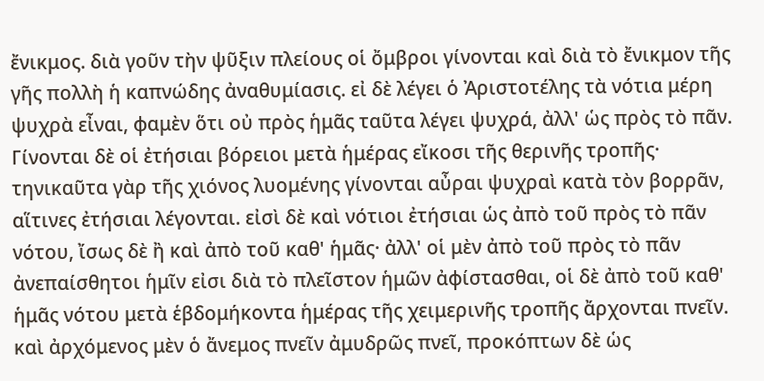ἔνικμος. διὰ γοῦν τὴν ψῦξιν πλείους οἱ ὄμβροι γίνονται καὶ διὰ τὸ ἔνικμον τῆς γῆς πολλὴ ἡ καπνώδης ἀναθυμίασις. εἰ δὲ λέγει ὁ Ἀριστοτέλης τὰ νότια μέρη ψυχρὰ εἶναι, φαμὲν ὅτι οὐ πρὸς ἡμᾶς ταῦτα λέγει ψυχρά, ἀλλ' ὡς πρὸς τὸ πᾶν. Γίνονται δὲ οἱ ἐτήσιαι βόρειοι μετὰ ἡμέρας εἴκοσι τῆς θερινῆς τροπῆς· τηνικαῦτα γὰρ τῆς χιόνος λυομένης γίνονται αὖραι ψυχραὶ κατὰ τὸν βορρᾶν, αἵτινες ἐτήσιαι λέγονται. εἰσὶ δὲ καὶ νότιοι ἐτήσιαι ὡς ἀπὸ τοῦ πρὸς τὸ πᾶν νότου, ἴσως δὲ ἢ καὶ ἀπὸ τοῦ καθ' ἡμᾶς· ἀλλ' οἱ μὲν ἀπὸ τοῦ πρὸς τὸ πᾶν ἀνεπαίσθητοι ἡμῖν εἰσι διὰ τὸ πλεῖστον ἡμῶν ἀφίστασθαι, οἱ δὲ ἀπὸ τοῦ καθ' ἡμᾶς νότου μετὰ ἑβδομήκοντα ἡμέρας τῆς χειμερινῆς τροπῆς ἄρχονται πνεῖν. καὶ ἀρχόμενος μὲν ὁ ἄνεμος πνεῖν ἀμυδρῶς πνεῖ, προκόπτων δὲ ὡς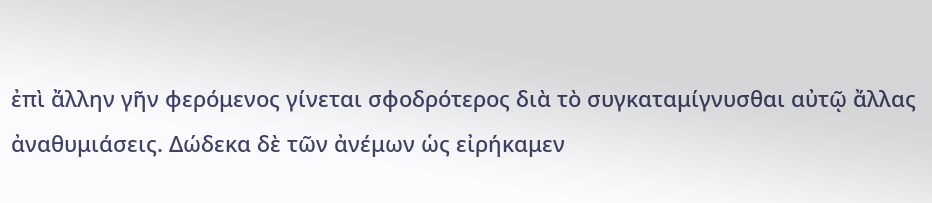ἐπὶ ἄλλην γῆν φερόμενος γίνεται σφοδρότερος διὰ τὸ συγκαταμίγνυσθαι αὐτῷ ἄλλας ἀναθυμιάσεις. Δώδεκα δὲ τῶν ἀνέμων ὡς εἰρήκαμεν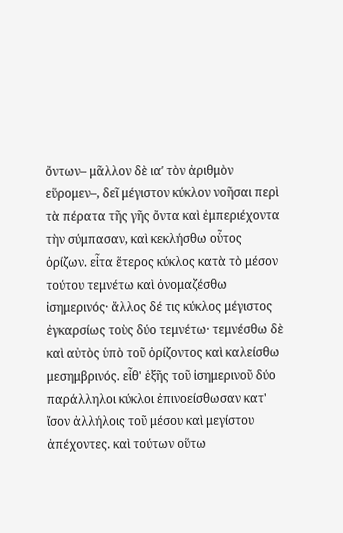ὄντων– μᾶλλον δὲ ιαʹ τὸν ἀριθμὸν εὕρομεν–, δεῖ μέγιστον κύκλον νοῆσαι περὶ τὰ πέρατα τῆς γῆς ὄντα καὶ ἐμπεριέχοντα τὴν σύμπασαν, καὶ κεκλήσθω οὗτος ὁρίζων. εἶτα ἕτερος κύκλος κατὰ τὸ μέσον τούτου τεμνέτω καὶ ὀνομαζέσθω ἰσημερινός· ἄλλος δέ τις κύκλος μέγιστος ἐγκαρσίως τοὺς δύο τεμνέτω· τεμνέσθω δὲ καὶ αὐτὸς ὑπὸ τοῦ ὁρίζοντος καὶ καλείσθω μεσημβρινός. εἶθ' ἑξῆς τοῦ ἰσημερινοῦ δύο παράλληλοι κύκλοι ἐπινοείσθωσαν κατ' ἴσον ἀλλήλοις τοῦ μέσου καὶ μεγίστου ἀπέχοντες. καὶ τούτων οὕτω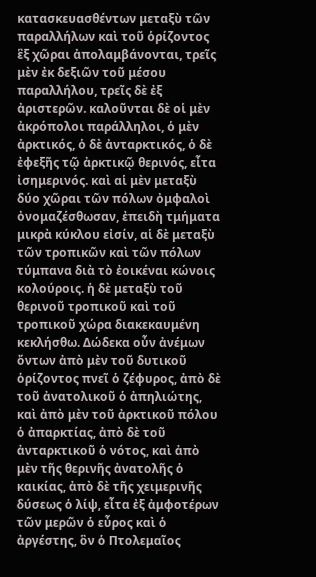κατασκευασθέντων μεταξὺ τῶν παραλλήλων καὶ τοῦ ὁρίζοντος ἓξ χῶραι ἀπολαμβάνονται, τρεῖς μὲν ἐκ δεξιῶν τοῦ μέσου παραλλήλου, τρεῖς δὲ ἐξ ἀριστερῶν. καλοῦνται δὲ οἱ μὲν ἀκρόπολοι παράλληλοι, ὁ μὲν ἀρκτικός, ὁ δὲ ἀνταρκτικός, ὁ δὲ ἐφεξῆς τῷ ἀρκτικῷ θερινός, εἶτα ἰσημερινός. καὶ αἱ μὲν μεταξὺ δύο χῶραι τῶν πόλων ὀμφαλοὶ ὀνομαζέσθωσαν, ἐπειδὴ τμήματα μικρὰ κύκλου εἰσίν, αἱ δὲ μεταξὺ τῶν τροπικῶν καὶ τῶν πόλων τύμπανα διὰ τὸ ἐοικέναι κώνοις κολούροις. ἡ δὲ μεταξὺ τοῦ θερινοῦ τροπικοῦ καὶ τοῦ τροπικοῦ χώρα διακεκαυμένη κεκλήσθω. Δώδεκα οὖν ἀνέμων ὄντων ἀπὸ μὲν τοῦ δυτικοῦ ὁρίζοντος πνεῖ ὁ ζέφυρος, ἀπὸ δὲ τοῦ ἀνατολικοῦ ὁ ἀπηλιώτης, καὶ ἀπὸ μὲν τοῦ ἀρκτικοῦ πόλου ὁ ἀπαρκτίας, ἀπὸ δὲ τοῦ ἀνταρκτικοῦ ὁ νότος, καὶ ἀπὸ μὲν τῆς θερινῆς ἀνατολῆς ὁ καικίας, ἀπὸ δὲ τῆς χειμερινῆς δύσεως ὁ λίψ, εἶτα ἐξ ἀμφοτέρων τῶν μερῶν ὁ εὖρος καὶ ὁ ἀργέστης, ὃν ὁ Πτολεμαῖος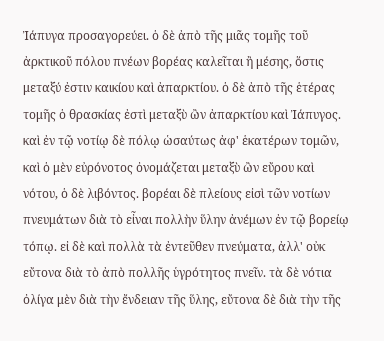Ἰάπυγα προσαγορεύει. ὁ δὲ ἀπὸ τῆς μιᾶς τομῆς τοῦ ἀρκτικοῦ πόλου πνέων βορέας καλεῖται ἢ μέσης, ὅστις μεταξύ ἐστιν καικίου καὶ ἀπαρκτίου. ὁ δὲ ἀπὸ τῆς ἑτέρας τομῆς ὁ θρασκίας ἐστὶ μεταξὺ ὢν ἀπαρκτίου καὶ Ἰάπυγος. καὶ ἐν τῷ νοτίῳ δὲ πόλῳ ὡσαύτως ἀφ' ἑκατέρων τομῶν, καὶ ὁ μὲν εὐρόνοτος ὀνομάζεται μεταξὺ ὢν εὔρου καὶ νότου, ὁ δὲ λιβόντος. βορέαι δὲ πλείους εἰσὶ τῶν νοτίων πνευμάτων διὰ τὸ εἶναι πολλὴν ὕλην ἀνέμων ἐν τῷ βορείῳ τόπῳ. εἰ δὲ καὶ πολλὰ τὰ ἐντεῦθεν πνεύματα, ἀλλ' οὐκ εὔτονα διὰ τὸ ἀπὸ πολλῆς ὑγρότητος πνεῖν. τὰ δὲ νότια ὀλίγα μὲν διὰ τὴν ἔνδειαν τῆς ὕλης, εὔτονα δὲ διὰ τὴν τῆς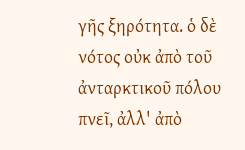γῆς ξηρότητα. ὁ δὲ νότος οὐκ ἀπὸ τοῦ ἀνταρκτικοῦ πόλου πνεῖ, ἀλλ' ἀπὸ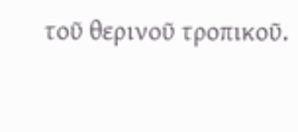τοῦ θερινοῦ τροπικοῦ.